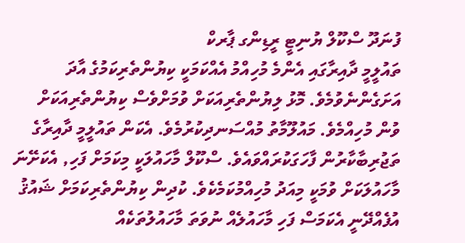ފުނަދޫ ސްކޫލް ޔުނިޓީ ރީޑިންގ ޕާރކް
ތައުލީމީ ދާއިރާގައި އެންމެ މުހިއްމު އެއްކަމަކީ ކިޔުންތެރިކަމުގެ އާދަ އަށަގެންނެވުމެވެ. މޮޅު ލިޔުންތެރިއަކަށް ވުމަށްވެސް ކިޔުންތެރިއަކަށް ވުން މުހިއްމެވެ. މައުލޫމާތު މުއްސަނދިކުރުމެވެ. އެކަން ތައުލީމީ ދާއިރާގެ ތަޖުރިބާކާރުން ފާހަގަކުރައްވައެވެ. ސްކޫލް މާހައުލަކީ މިކަމަށް ފަހި, އެކަށޭނަ މާހައުލަކަށް ވުމަކީ މިއަދު މުހިއްމުކަމެކެވެ. ކުދިން ކިޔުންތެރިކަމަށް ޝައުޤު އުފެއްދޭނީ އެކަމަސް ފަހި މާހައުލެއް ނުވަތަ މާހައުލުތަކެއް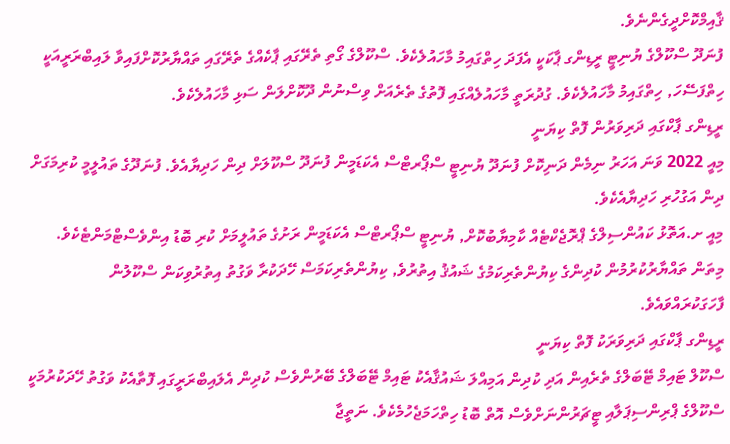ޤާއިމްކޮށްދީގެންނެވެ.
ފުނަދޫ ސްކޫލްގެ ޔުނިޓީ ރީޑިންގ ޕާކަކީ އެފަދަ ހިތްގައިމު މާހައުލެކެވެ. ސްކޫލްގެ ގޯތި ތެރޭގައި ޕާކެއްގެ ތެރޭގައި ތައްޔާރުކޮށްފައިވާ ލައިބްރަރީއަކީ ހިތްފަސޭހަ, ހިތްގައިމު މާހައުލެކެވެ. ގުދުރަތީ މާހައުލެއްގައި ފޮތުގެ ތެރެއަށް ވިސްނުން ދޫކޮށްލަން ސަޅި މާހައުލެކެވެ.
ރީޑިންގ ޕާކްގައި ދަރިވަރުން ފޮތް ކިޔަނީ
މިއީ 2022 ވަނަ އަހަރު ނިމެން ދަނިކޮށް ފުނަދޫ ޔުނިޓީ ސްޕޯރޓްސް އެކަޑަމީން ފުނަދޫ ސްކޫލަށް ދިން ހަދިޔާއެވެ. ފުނަދޫގެ ތައުލީމީ ކުރިމަގަށް ދިން އަގުހުރި ހަދިޔާއެކެވެ.
މިއީ ށ.އަތޮޅު ކައުންސިލްގެ ޕްރޮޖެކްޓެއް ކާމިޔާބުކޮށް, ޔުނިޓީ ސްޕޯރޓްސް އެކަޑަމީން ރަށުގެ ތައުލީމަށް ކުރި ބޮޑު އިންވެސްޓްމަންޓެކެވެ. މިތަން ތައްޔާރުކުރުމުން ކުދިންގެ ކިޔުންތެރިކަމުގެ ޝައުޤު އިތުރުވެ, ކިޔުންތެރިކަމަސް ހޭދަކުރާ ވަގުތު އިތުރުވިކަން ސްކޫލުން ފާހަގަކުރައްވައެވެ.
ރީޑިންގ ޕާކްގައި ދަރިވަރަކު ފޮތް ކިޔަނީ
ސްކޫލް ޓައިމް ޓޭބަލްގެ ތެރެއިން އަދި ކުދިން އަމިއްލަ ޝައުޤާއެކު ޓައިމް ޓޭބަލްގެ ބޭރުންވެސް ކުދިން އެލައިބްރަރީގައި ފޮތާއެކު ވަގުތު ހޭދަކުރުމަކީ ސްކޫލްގެ ޕްރިންސިޕަލާއި ޓީޗަރުންނަށްވެސް އޮތް ބޮޑު ހިތްހަމަޖެހުމެކެވެ. ނަތީޖާ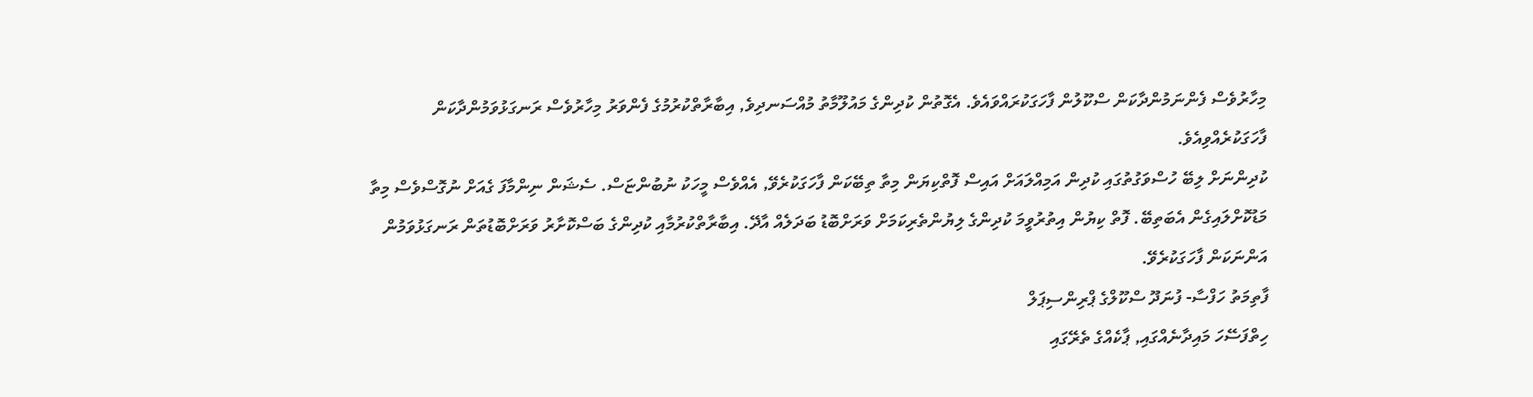މިހާރުވެސް ފެންނަމުންދާކަން ސްކޫލުން ފާހަގަކުރައްވައެވެ. އެގޮތުން ކުދިންގެ މައުލޫމާތު މުއްސަނދިވެ, އިބާރާތްކުރުމުގެ ފެންވަރު މިހާރުވެސް ރަނގަޅުވަމުންދާކަން ފާހަގަކުރެއްވިއެވެ.
ކުދިންނަށް ލިބޭ ހުސްވަގުތުގައި ކުދިން އަމިއްލައަށް އައިސް ފޮތްކިޔަން މިތާ ތިބޭކަން ފާހަގަކުރެވޭ, އެއްވެސް މީހަކު ނުބުންޏަސް. ސެޝަން ނިންމާފަ ގެއަށް ނުގޮސްވެސް މިތާ މަޑުކޮށްލައިގެން އެބަތިބޭ. ފޮތް ކިޔުން އިތުރުވީމަ ކުދިންގެ ލިޔުންތެރިކަމަށް ވަރަށްބޮޑު ބަދަލެއް އާދޭ. އިބާރާތްކުރުމާއި ކުދިންގެ ބަސްކޮށާރު ވަރަށްބޮޑުތަން ރަނގަޅުވަމުން އަންނަކަން ފާހަގަކުރެވޭ.
ފާތިމަތު ހަފްސާ- ފުނަދޫ ސްކޫލްގެ ޕްރިންސިޕަލް
ހިތްފަސޭހަ މައިދާނެއްގައި, ޕާކެއްގެ ތެރޭގައި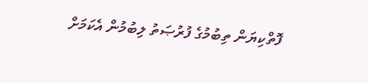ފޮތްކިޔަން ތިބުމުގެ ފުރުޞަތު ލިބުމުން އެކަމަށް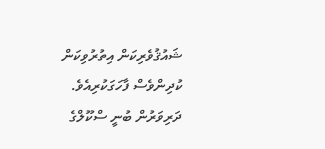ޝައުޤުވެރިކަން އިތުރުވިކަން ކުދިންވެސް ފާހަގަކުރިއެވެ. ދަރިވަރުން ބުނީ ސްކޫލްގެ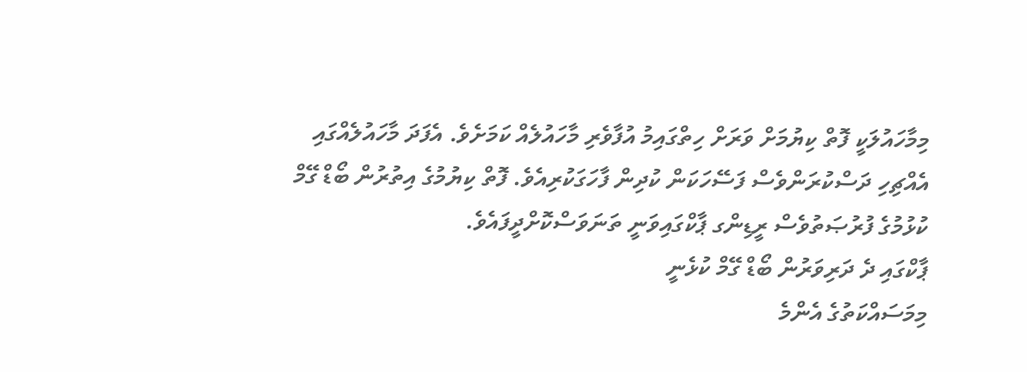މިމާހައުލަކީ ފޮތް ކިޔުމަށް ވަރަށް ހިތްގައިމު އުފާވެރި މާހައުލެއް ކަމަށެވެ. އެފަދަ މާހައުލެއްގައި އެއްޗިހި ދަސްކުރަންވެސް ފަސޭހަކަން ކުދިން ފާހަގަކުރިއެވެ. ފޮތް ކިޔުމުގެ އިތުރުން ބޯޑް ގޭމް ކުޅުމުގެ ފުރުޞަތުވެސް ރީޑިންގ ޕާކްގައިވަނީ ތަނަވަސްކޮށްދީފައެވެ.
ޕާކްގައި ދެ ދަރިވަރުން ބޯޑް ގޭމް ކުޅެނީ
މިމަސައްކަތުގެ އެންމެ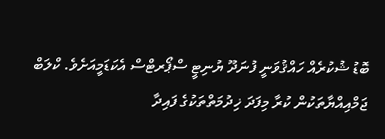ބޮޑު ޝުކުރެއް ހައްޤުވަނީ ފުނަދޫ ޔުނިޓީ ސްޕޯރޓްސް އެކަޑަމީއަށެވެ. ކްލަބް ޖަމްއިއްޔާތަކުން ކުރާ މިފަދަ ޚިދުމަތްތަކުގެ ފައިދާ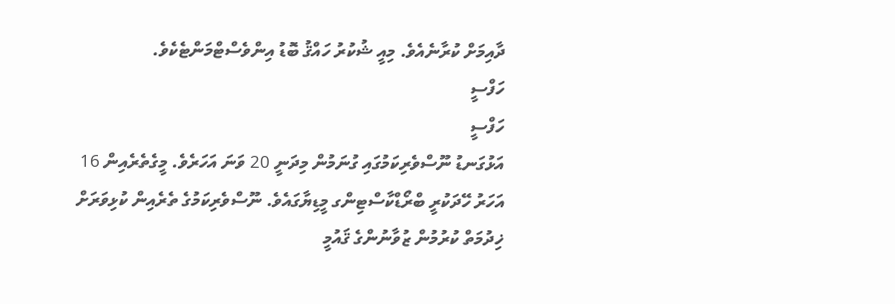ދާއިމަށް ކުރާނެއެވެ. މިއީ ޝުކުރު ހައްޤު ބޮޑު އިންވެސްޓްމަންޓެކެވެ.
ހަފްސީ
ހަފްސީ
އަޅުގަނޑު ނޫސްވެރިކަމުގައި ގުނަމުން މިދަނީ 20 ވަނަ އަހަރެވެ. މީގެތެރެއިން 16 އަހަރު ހޭދަކުރީ ބްރޯޑްކާސްޓިންގ މީޑިޔާގައެވެ. ނޫސްވެރިކަމުގެ ތެރެއިން ކުޅިވަރަށް ޚިދުމަތް ކުރުމުން ޒުވާނުންގެ ޤައުމީ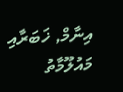އިނާމް, ޚަބަރާއި މައުލޫމާތު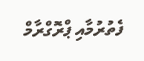ފެތުރުމާއި ޕްރޮގްރާމް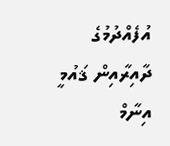އުފެއްދުމުގެ ދާއިރާއިން ޤައުމީ އިނާމް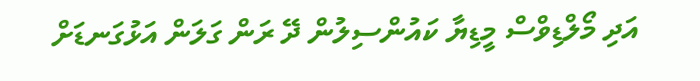އަދި މޯލްޑިވްސް މީޑިޔާ ކައުންސިލުން ދޭ ރަން ގަލަން އަޅުގަނޑަށް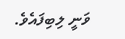ވަނީ ލިބިފައެވެ.